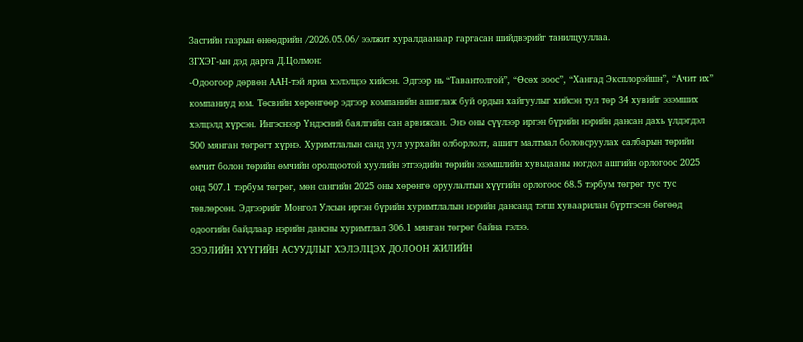Засгийн газрын өнөөдрийн /2026.05.06/ ээлжит хуралдаанаар гаргасан шийдвэрийг танилцууллаа.
ЗГХЭГ-ын дэд дарга Д.Цолмон:
-Одоогоор дөрвөн ААН-тэй яриа хэлэлцээ хийсэн. Эдгээр нь “Тавантолгой”, “Өсөх зоос”, “Хангад Эксплорэйшн”, “Ачит их” компаниуд юм. Төсвийн хөрөнгөөр эдгээр компанийн ашиглаж буй ордын хайгуулыг хийсэн тул төр 34 хувийг эзэмших хэлцэлд хүрсэн. Ингэснээр Үндэсний баялгийн сан арвижсан. Энэ оны сүүлээр иргэн бүрийн нэрийн дансан дахь үлдэгдэл 500 мянган төгрөгт хүрнэ. Хуримтлалын санд уул уурхайн олборлолт, ашигт малтмал боловсруулах салбарын төрийн өмчит болон төрийн өмчийн оролцоотой хуулийн этгээдийн төрийн эзэмшлийн хувьцааны ногдол ашгийн орлогоос 2025 онд 507.1 тэрбум төгрөг, мөн сангийн 2025 оны хөрөнгө оруулалтын хүүгийн орлогоос 68.5 тэрбум төгрөг тус тус төвлөрсөн. Эдгээрийг Монгол Улсын иргэн бүрийн хуримтлалын нэрийн дансанд тэгш хуваарилан бүртгэсэн бөгөөд одоогийн байдлаар нэрийн дансны хуримтлал 306.1 мянган төгрөг байна гэлээ.
ЗЭЭЛИЙН ХҮҮГИЙН АСУУДЛЫГ ХЭЛЭЛЦЭХ ДОЛООН ЖИЛИЙН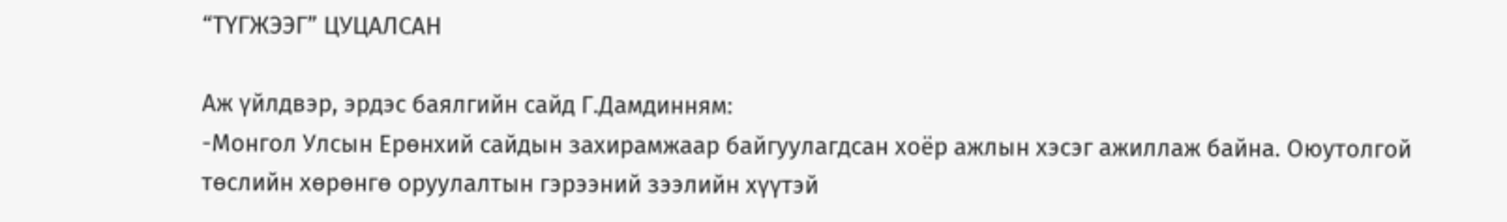“ТҮГЖЭЭГ” ЦУЦАЛСАН

Аж үйлдвэр, эрдэс баялгийн сайд Г.Дамдинням:
-Монгол Улсын Ерөнхий сайдын захирамжаар байгуулагдсан хоёр ажлын хэсэг ажиллаж байна. Оюутолгой төслийн хөрөнгө оруулалтын гэрээний зээлийн хүүтэй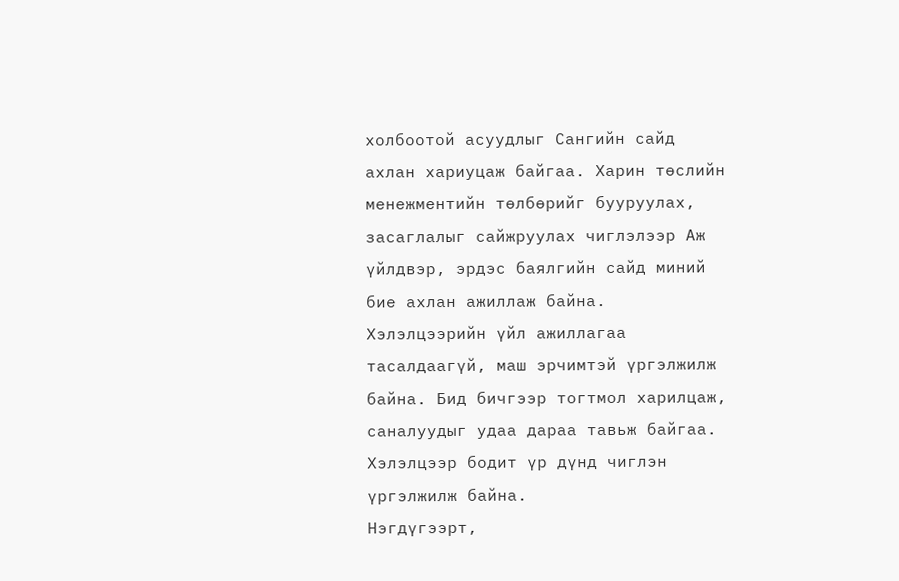холбоотой асуудлыг Сангийн сайд ахлан хариуцаж байгаа. Харин төслийн менежментийн төлбөрийг бууруулах, засаглалыг сайжруулах чиглэлээр Аж үйлдвэр, эрдэс баялгийн сайд миний бие ахлан ажиллаж байна. Хэлэлцээрийн үйл ажиллагаа тасалдаагүй, маш эрчимтэй үргэлжилж байна. Бид бичгээр тогтмол харилцаж, саналуудыг удаа дараа тавьж байгаа. Хэлэлцээр бодит үр дүнд чиглэн үргэлжилж байна.
Нэгдүгээрт,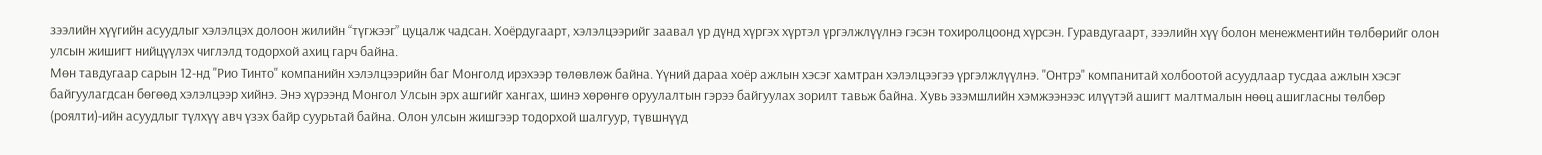зээлийн хүүгийн асуудлыг хэлэлцэх долоон жилийн “түгжээг” цуцалж чадсан. Хоёрдугаарт, хэлэлцээрийг заавал үр дүнд хүргэх хүртэл үргэлжлүүлнэ гэсэн тохиролцоонд хүрсэн. Гуравдугаарт, зээлийн хүү болон менежментийн төлбөрийг олон улсын жишигт нийцүүлэх чиглэлд тодорхой ахиц гарч байна.
Мөн тавдугаар сарын 12-нд "Рио Тинто" компанийн хэлэлцээрийн баг Монголд ирэхээр төлөвлөж байна. Үүний дараа хоёр ажлын хэсэг хамтран хэлэлцээгээ үргэлжлүүлнэ. "Онтрэ" компанитай холбоотой асуудлаар тусдаа ажлын хэсэг байгуулагдсан бөгөөд хэлэлцээр хийнэ. Энэ хүрээнд Монгол Улсын эрх ашгийг хангах, шинэ хөрөнгө оруулалтын гэрээ байгуулах зорилт тавьж байна. Хувь эзэмшлийн хэмжээнээс илүүтэй ашигт малтмалын нөөц ашигласны төлбөр (роялти)-ийн асуудлыг түлхүү авч үзэх байр суурьтай байна. Олон улсын жишгээр тодорхой шалгуур, түвшнүүд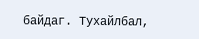байдаг. Тухайлбал,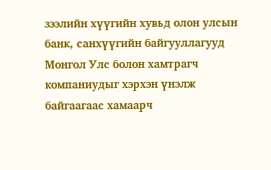зээлийн хүүгийн хувьд олон улсын банк, санхүүгийн байгууллагууд Монгол Улс болон хамтрагч компаниудыг хэрхэн үнэлж байгаагаас хамаарч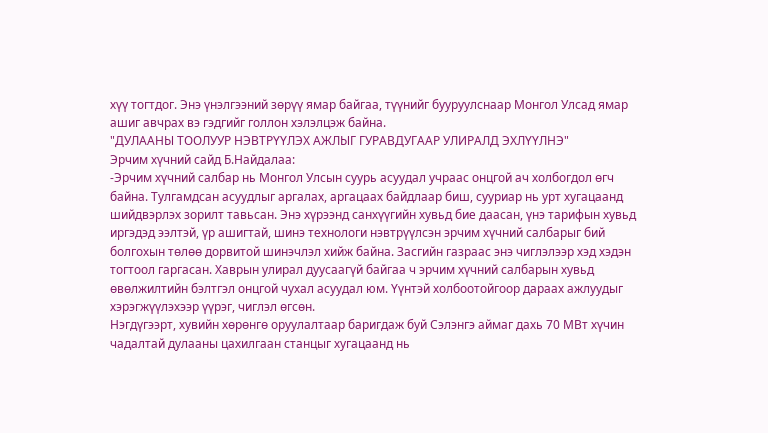хүү тогтдог. Энэ үнэлгээний зөрүү ямар байгаа, түүнийг бууруулснаар Монгол Улсад ямар ашиг авчрах вэ гэдгийг голлон хэлэлцэж байна.
"ДУЛААНЫ ТООЛУУР НЭВТРҮҮЛЭХ АЖЛЫГ ГУРАВДУГААР УЛИРАЛД ЭХЛҮҮЛНЭ"
Эрчим хүчний сайд Б.Найдалаа:
-Эрчим хүчний салбар нь Монгол Улсын суурь асуудал учраас онцгой ач холбогдол өгч байна. Тулгамдсан асуудлыг аргалах, аргацаах байдлаар биш, сууриар нь урт хугацаанд шийдвэрлэх зорилт тавьсан. Энэ хүрээнд санхүүгийн хувьд бие даасан, үнэ тарифын хувьд иргэдэд ээлтэй, үр ашигтай, шинэ технологи нэвтрүүлсэн эрчим хүчний салбарыг бий болгохын төлөө дорвитой шинэчлэл хийж байна. Засгийн газраас энэ чиглэлээр хэд хэдэн тогтоол гаргасан. Хаврын улирал дуусаагүй байгаа ч эрчим хүчний салбарын хувьд өвөлжилтийн бэлтгэл онцгой чухал асуудал юм. Үүнтэй холбоотойгоор дараах ажлуудыг хэрэгжүүлэхээр үүрэг, чиглэл өгсөн.
Нэгдүгээрт, хувийн хөрөнгө оруулалтаар баригдаж буй Сэлэнгэ аймаг дахь 70 МВт хүчин чадалтай дулааны цахилгаан станцыг хугацаанд нь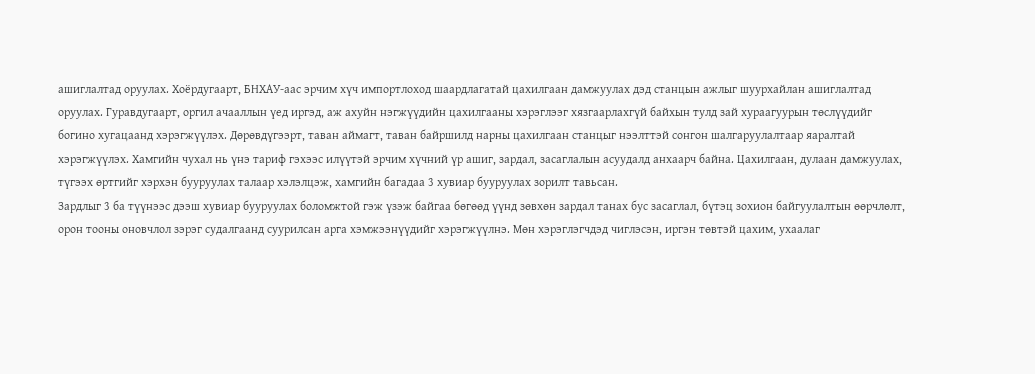ашиглалтад оруулах. Хоёрдугаарт, БНХАУ-аас эрчим хүч импортлоход шаардлагатай цахилгаан дамжуулах дэд станцын ажлыг шуурхайлан ашиглалтад оруулах. Гуравдугаарт, оргил ачааллын үед иргэд, аж ахуйн нэгжүүдийн цахилгааны хэрэглээг хязгаарлахгүй байхын тулд зай хураагуурын төслүүдийг богино хугацаанд хэрэгжүүлэх. Дөрөвдүгээрт, таван аймагт, таван байршилд нарны цахилгаан станцыг нээлттэй сонгон шалгаруулалтаар яаралтай хэрэгжүүлэх. Хамгийн чухал нь үнэ тариф гэхээс илүүтэй эрчим хүчний үр ашиг, зардал, засаглалын асуудалд анхаарч байна. Цахилгаан, дулаан дамжуулах, түгээх өртгийг хэрхэн бууруулах талаар хэлэлцэж, хамгийн багадаа 3 хувиар бууруулах зорилт тавьсан.
Зардлыг 3 ба түүнээс дээш хувиар бууруулах боломжтой гэж үзэж байгаа бөгөөд үүнд зөвхөн зардал танах бус засаглал, бүтэц зохион байгуулалтын өөрчлөлт, орон тооны оновчлол зэрэг судалгаанд суурилсан арга хэмжээнүүдийг хэрэгжүүлнэ. Мөн хэрэглэгчдэд чиглэсэн, иргэн төвтэй цахим, ухаалаг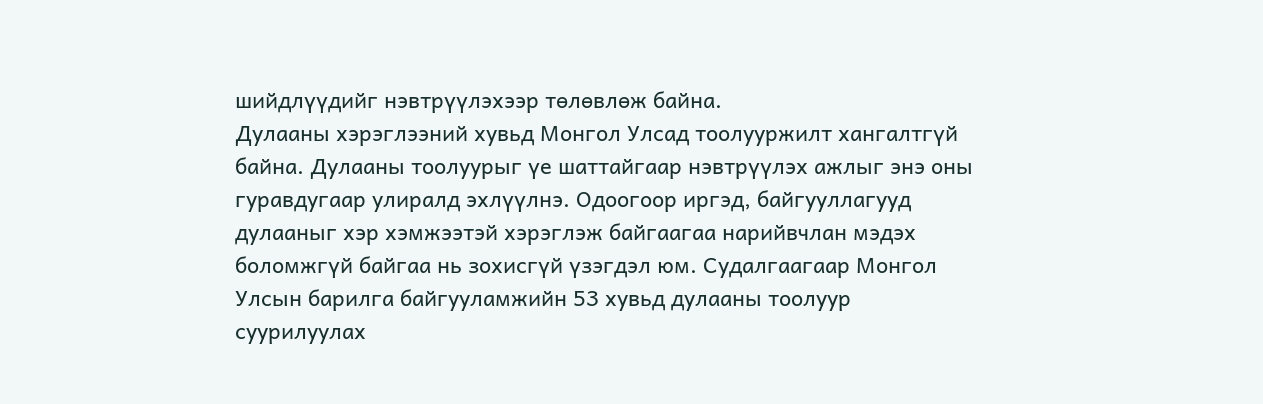шийдлүүдийг нэвтрүүлэхээр төлөвлөж байна.
Дулааны хэрэглээний хувьд Монгол Улсад тоолууржилт хангалтгүй байна. Дулааны тоолуурыг үе шаттайгаар нэвтрүүлэх ажлыг энэ оны гуравдугаар улиралд эхлүүлнэ. Одоогоор иргэд, байгууллагууд дулааныг хэр хэмжээтэй хэрэглэж байгаагаа нарийвчлан мэдэх боломжгүй байгаа нь зохисгүй үзэгдэл юм. Судалгаагаар Монгол Улсын барилга байгууламжийн 53 хувьд дулааны тоолуур суурилуулах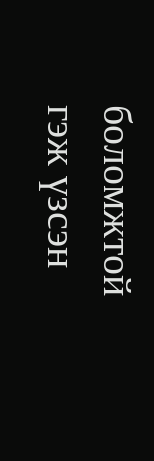боломжтой гэж үзсэн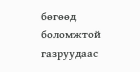бөгөөд боломжтой газруудаас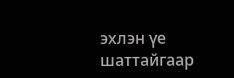эхлэн үе шаттайгаар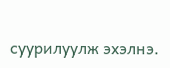суурилуулж эхэлнэ.